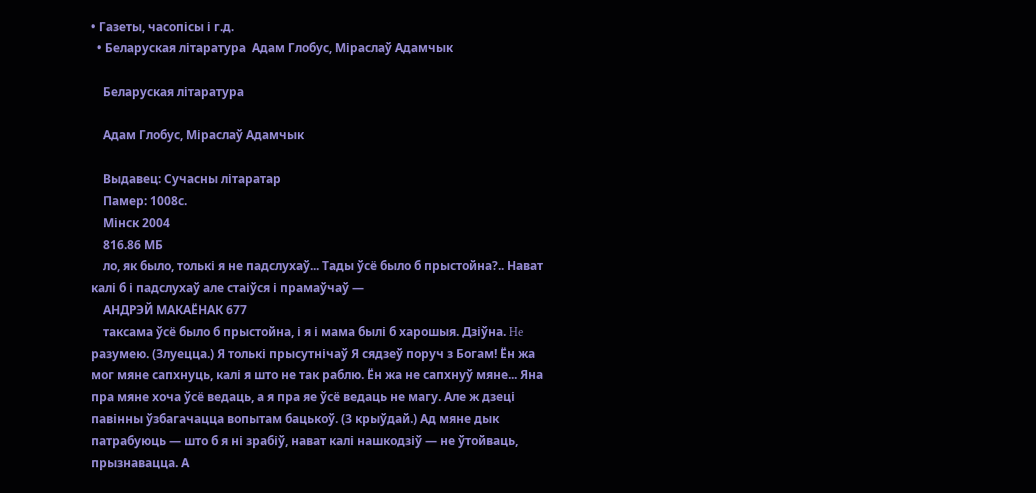• Газеты, часопісы і г.д.
  • Беларуская літаратура  Адам Глобус, Міраслаў Адамчык

    Беларуская літаратура

    Адам Глобус, Міраслаў Адамчык

    Выдавец: Сучасны літаратар
    Памер: 1008с.
    Мінск 2004
    816.86 МБ
    ло, як было, толькі я не падслухаў... Тады ўсё было б прыстойна?.. Нават калі б і падслухаў але стаіўся і прамаўчаў —
    АНДРЭЙ МАКАЁНАК 677
    таксама ўсё было б прыстойна, і я і мама былі б харошыя. Дзіўна. He разумею. (Злуецца.) Я толькі прысутнічаў Я сядзеў поруч з Богам! Ён жа мог мяне сапхнуць, калі я што не так раблю. Ён жа не сапхнуў мяне... Яна пра мяне хоча ўсё ведаць, а я пра яе ўсё ведаць не магу. Але ж дзеці павінны ўзбагачацца вопытам бацькоў. (3 крыўдай.) Ад мяне дык патрабуюць — што б я ні зрабіў, нават калі нашкодзіў — не ўтойваць, прызнавацца. А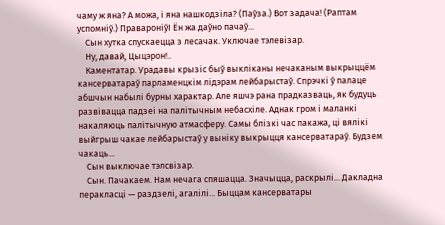чаму ж яна? А можа, і яна нашкодзіла? (Паўза.) Вот задача! (Раптам успомніў.) ПравароніўІ Ён жа даўно пачаў...
    Сын хутка спускаецца з лесачак. Уключае тэлевізар.
    Ну, давай, Цыцэрон!..
    Каментатар. Урадавы крызіс быў выкліканы нечаканым выкрыццём кансерватараў парламенцкім лідэрам лейбарыстаў. Спрэчкі ў палаце абшчын набылі бурны характар. Але яшчэ рана прадказваць, як будуць развівацца падзеі на палітычным небасхіле. Аднак гром і маланкі накаляюць палітычную атмасферу. Самы блізкі час пакажа, ці вялікі выйгрыш чакае лейбарыстаў у выніку выкрыцця кансерватараў. Будзем чакаць...
    Сын выключае тэлсвізар.
    Сын. Пачакаем. Нам нечага спяшацца. Значыцца, раскрылі... Дакладна перакласці — раздзелі, агалілі... Быццам кансерватары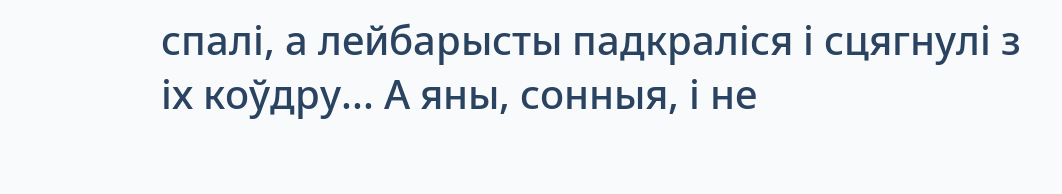спалі, а лейбарысты падкраліся і сцягнулі з іх коўдру... А яны, сонныя, і не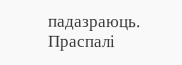падазраюць. Праспалі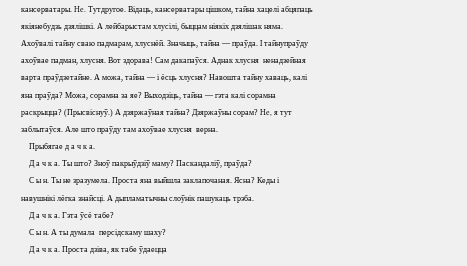кансерватары. He. Тутдругое. Відаць, кансерватары цішком, тайна хацелі абцяпаць якіянебудзь дзялішкі. А лейбарыстам хлусілі, быццам ніякіх дзялішак няма. Ахоўвалі тайну сваю падмарам, хлуснёй. Значыць, тайна — праўда. I тайнупраўду ахоўвае падман, хлусня. Вот здорава! Сам дакапаўся. Аднак хлусня  ненадзейная варта праўдзетайне. А можа, тайна — і ёсць хлусня? Навошта тайну хаваць, калі яна праўда? Можа, сорамна за яе? Выходзіць, тайна — гэта калі сорамна раскрыцца? (Прысвіснуў.) А дзяржаўная тайна? Дзяржаўны сорам? He, я тут заблытаўся. Але што праўду там ахоўвае хлусня  верна.
    Прыбягае д а ч к а.
    Д а ч к а. Ты што? Зноў пакрыўдзіў маму? Паскандаліў, праўда?
    С ы н. Ты не зразумела. Проста яна выйшла заклапочаная. Ясна? Кеды і навушнікі лёгка знайсці. А дыпламатычны слоўнік пашукаць трэба.
    Д а ч к а. Гэта ўсё табе?
    С ы н. А ты думала  персідскаму шаху?
    Д а ч к а. Проста дзіва, як табе ўдаецца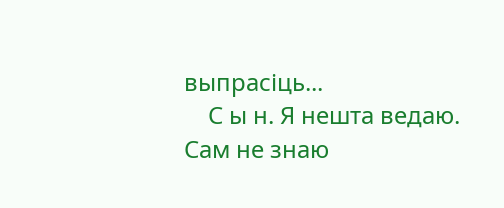выпрасіць...
    С ы н. Я нешта ведаю. Сам не знаю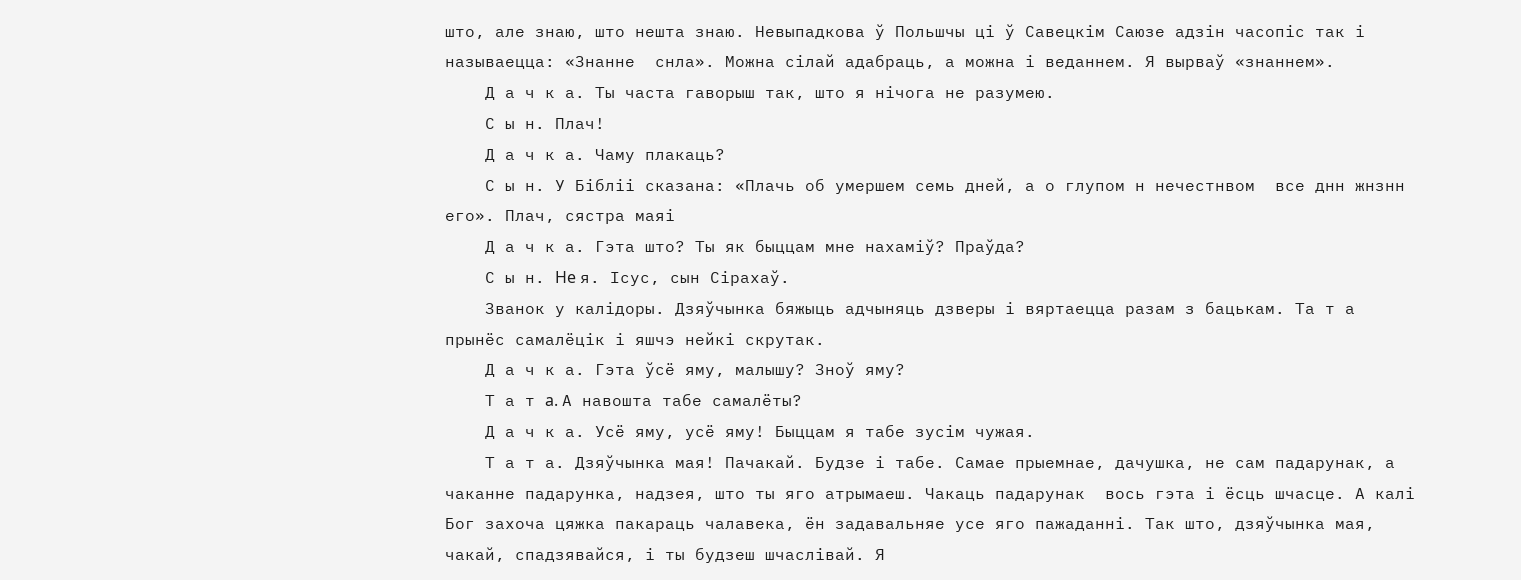што, але знаю, што нешта знаю. Невыпадкова ў Польшчы ці ў Савецкім Саюзе адзін часопіс так і называецца: «Знанне  снла». Можна сілай адабраць, а можна і веданнем. Я вырваў «знаннем».
    Д а ч к а. Ты часта гаворыш так, што я нічога не разумею.
    С ы н. Плач!
    Д а ч к а. Чаму плакаць?
    С ы н. У Бібліі сказана: «Плачь об умершем семь дней, а о глупом н нечестнвом  все днн жнзнн его». Плач, сястра маяі
    Д а ч к а. Гэта што? Ты як быццам мне нахаміў? Праўда?
    С ы н. He я. Ісус, сын Сірахаў.
    Званок у калідоры. Дзяўчынка бяжыць адчыняць дзверы і вяртаецца разам з бацькам. Та т а прынёс самалёцік і яшчэ нейкі скрутак.
    Д а ч к а. Гэта ўсё яму, малышу? Зноў яму?
    Т а т a. А навошта табе самалёты?
    Д а ч к а. Усё яму, усё яму! Быццам я табе зусім чужая.
    Т а т а. Дзяўчынка мая! Пачакай. Будзе і табе. Самае прыемнае, дачушка, не сам падарунак, а чаканне падарунка, надзея, што ты яго атрымаеш. Чакаць падарунак  вось гэта і ёсць шчасце. А калі Бог захоча цяжка пакараць чалавека, ён задавальняе усе яго пажаданні. Так што, дзяўчынка мая, чакай, спадзявайся, і ты будзеш шчаслівай. Я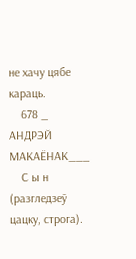не хачу цябе караць.
    678 _ АНДРЭЙ МАКАЁНАК___
    С ы н (разгледзеў цацку, строга).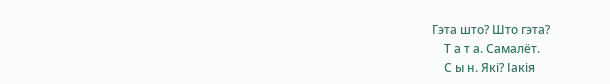Гэта што? Што гэта?
    Т а т а. Самалёт.
    С ы н. Які? Іакія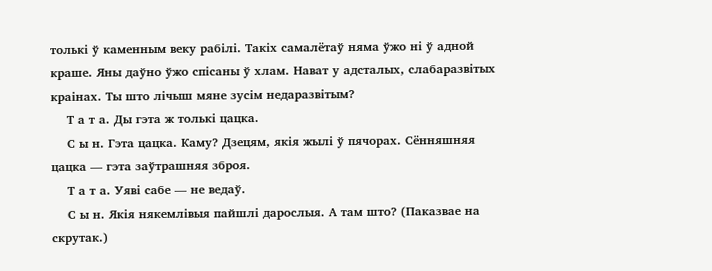толькі ў каменным веку рабілі. Такіх самалётаў няма ўжо ні ў адной краше. Яны даўно ўжо спісаны ў хлам. Нават у адсталых, слабаразвітых краінах. Ты што лічыш мяне зусім недаразвітым?
    Т а т а. Ды гэта ж толькі цацка.
    С ы н. Гэта цацка. Каму? Дзецям, якія жылі ў пячорах. Сённяшняя цацка — гэта заўтрашняя зброя.
    Т а т а. Уяві сабе — не ведаў.
    С ы н. Якія някемлівыя пайшлі дарослыя. А там што? (Паказвае на скрутак.)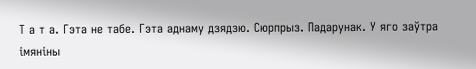Т а т а. Гэта не табе. Гэта аднаму дзядзю. Сюрпрыз. Падарунак. У яго заўтра імяніны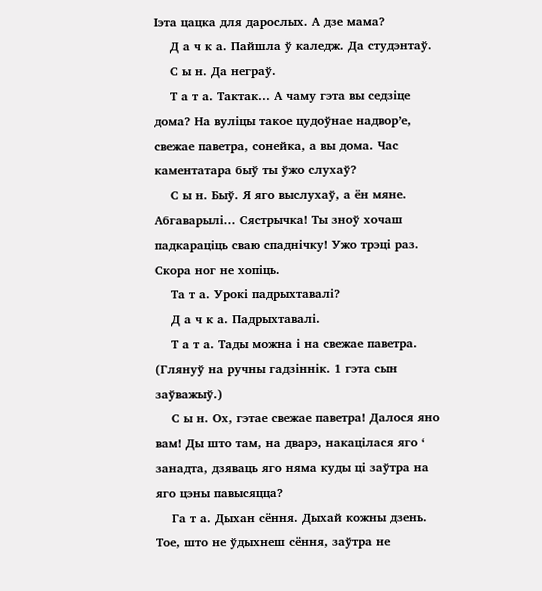Іэта цацка для дарослых. А дзе мама?
    Д а ч к а. Пайшла ў каледж. Да студэнтаў.
    С ы н. Да неграў.
    Т а т а. Тактак... А чаму гэта вы седзіце дома? На вуліцы такое цудоўнае надвор’е, свежае паветра, сонейка, а вы дома. Час каментатара быў ты ўжо слухаў?
    С ы н. Быў. Я яго выслухаў, а ён мяне. Абгаварылі... Сястрычка! Ты зноў хочаш падкараціць сваю спаднічку! Ужо трэці раз. Скора ног не хопіць.
    Та т а. Урокі падрыхтавалі?
    Д а ч к а. Падрыхтавалі.
    Т а т а. Тады можна і на свежае паветра. (Глянуў на ручны гадзіннік. 1 гэта сын заўважыў.)
    С ы н. Ох, гэтае свежае паветра! Далося яно вам! Ды што там, на дварэ, накацілася яго ‘ занадта, дзяваць яго няма куды ці заўтра на яго цэны павысяцца?
    Га т а. Дыхан сёння. Дыхай кожны дзень. Тое, што не ўдыхнеш сёння, заўтра не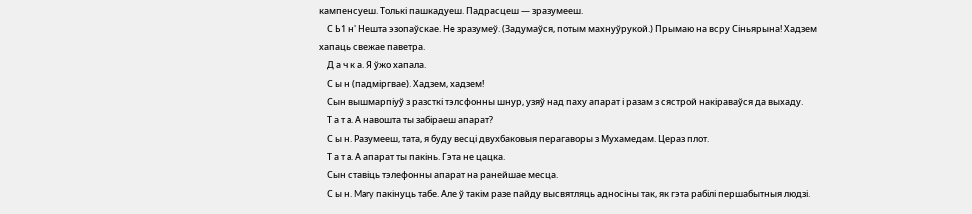кампенсуеш. Толькі пашкадуеш. Падрасцеш — зразумееш.
    С Ь1 н' Нешта эзопаўскае. He зразумеў. (Задумаўся, потым махнуўрукой.) Прымаю на всру Сіньярына! Хадзем хапаць свежае паветра.
    Д а ч к а. Я ўжо хапала.
    С ы н (падміргвае). Хадзем, хадзем!
    Сын вышмарпіуў з разсткі тэлсфонны шнур, узяў над паху апарат і разам з сястрой накіраваўся да выхаду.
    Т а т a. А навошта ты забіраеш апарат?
    С ы н. Разумееш, тата, я буду весці двухбаковыя перагаворы з Мухамедам. Цераз плот.
    Т а т a. А апарат ты пакінь. Гэта не цацка.
    Сын ставіць тэлефонны апарат на ранейшае месца.
    С ы н. Mary пакінуць табе. Але ў такім разе пайду высвятляць адносіны так, як гэта рабілі першабытныя людзі.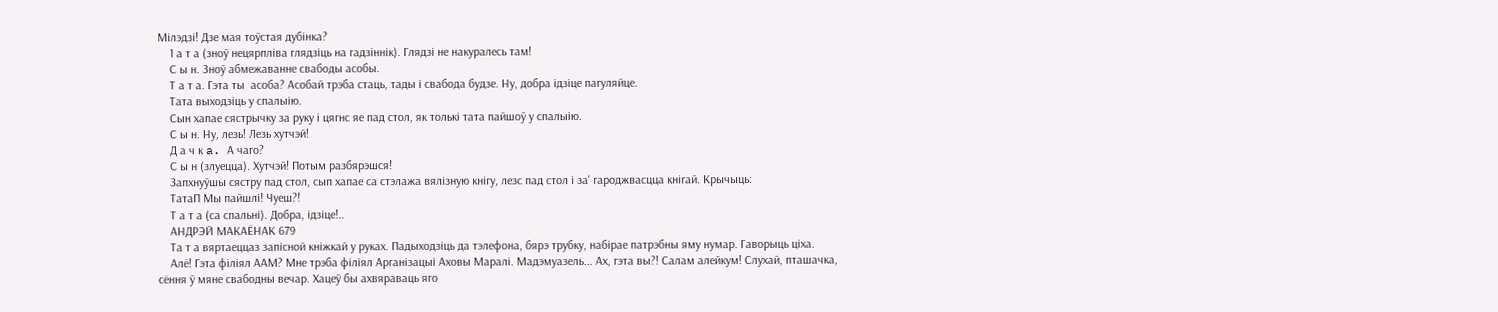Мілэдзі! Дзе мая тоўстая дубінка?
    1 а т а (зноў нецярпліва глядзіць на гадзіннік). Глядзі не накуралесь там!
    С ы н. Зноў абмежаванне свабоды асобы.
    Т а т а. Гэта ты  асоба? Асобай трэба стаць, тады і свабода будзе. Ну, добра ідзіце пагуляйце.
    Тата выходзіць у спалыію.
    Сын хапае сястрычку за руку і цягнс яе пад стол, як толькі тата пайшоў у спалыію.
    С ы н. Ну, лезь! Лезь хутчэй!
    Д а ч к a. А чаго?
    С ы н (злуецца). Хутчэй! Потым разбярэшся!
    Запхнуўшы сястру пад стол, сып хапае са стэлажа вялізную кнігу, лезс пад стол і за' гароджвасцца кнігай. Крычыць:
    ТатаП Мы пайшлі! Чуеш?!
    Т а т а (са спальні). Добра, ідзіце!..
    АНДРЭЙ МАКАЁНАК 679
    Та т а вяртаеццаз запісной кніжкай у руках. Падыходзіць да тэлефона, бярэ трубку, набірае патрэбны яму нумар. Гаворыць ціха.
    Алё! Гэта філіял ААМ? Мне трэба філіял Арганізацыі Аховы Маралі. Мадэмуазель... Ах, гэта вы?! Салам алейкум! Слухай, пташачка, сёння ў мяне свабодны вечар. Хацеў бы ахвяраваць яго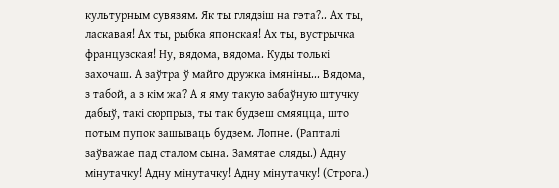культурным сувязям. Як ты глядзіш на гэта?.. Ах ты, ласкавая! Ах ты, рыбка японская! Ах ты, вустрычка французская! Ну, вядома, вядома. Куды толькі захочаш. А заўтра ў майго дружка імяніны... Вядома, з табой, а з кім жа? А я яму такую забаўную штучку дабыў, такі сюрпрыз, ты так будзеш смяяцца, што потым пупок зашываць будзем. Лопне. (Рапталі заўважае пад сталом сына. Замятае сляды.) Адну мінутачку! Адну мінутачку! Адну мінутачку! (Строга.)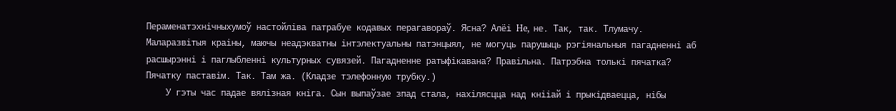Пераменатэхнічныхумоў настойліва патрабуе кодавых перагавораў. Ясна? Алёі He, не. Так, так. Тлумачу. Маларазвітыя краіны, маючы неадэкватны інтэлектуальны патэнцыял, не могуць парушыць рэгіянальныя пагадненні аб расшырэнні і паглыбленні культурных сувязей. Пагадненне ратыфікавана? Правільна. Патрэбна толькі пячатка? Пячатку паставім. Так. Там жа. (Кладзе тэлефонную трубку.)
    У гэты час падае вялізная кніга. Сын выпаўзае зпад стала, нахілясцца над кнііай і прыкідваецца, нібы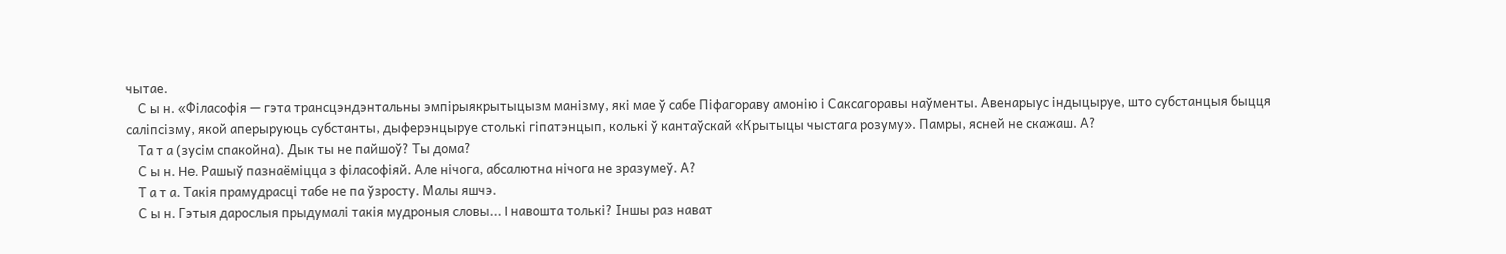чытае.
    С ы н. «Філасофія — гэта трансцэндэнтальны эмпірыякрытыцызм манізму, які мае ў сабе Піфагораву амонію і Саксагоравы наўменты. Авенарыус індыцыруе, што субстанцыя быцця саліпсізму, якой аперыруюць субстанты, дыферэнцыруе столькі гіпатэнцып, колькі ў кантаўскай «Крытыцы чыстага розуму». Памры, ясней не скажаш. А?
    Та т а (зусім спакойна). Дык ты не пайшоў? Ты дома?
    С ы н. He. Рашыў пазнаёміцца з філасофіяй. Але нічога, абсалютна нічога не зразумеў. А?
    Т а т а. Такія прамудрасці табе не па ўзросту. Малы яшчэ.
    С ы н. Гэтыя дарослыя прыдумалі такія мудроныя словы... I навошта толькі? Іншы раз нават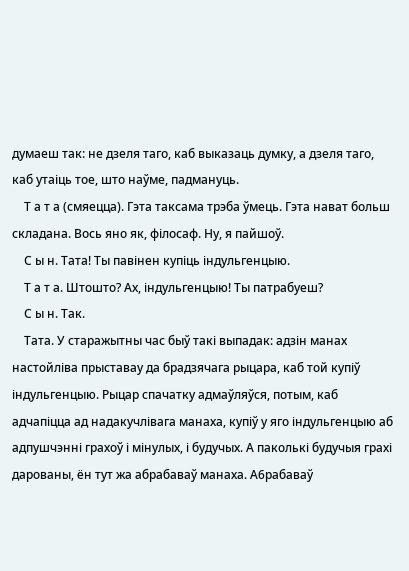думаеш так: не дзеля таго, каб выказаць думку, а дзеля таго, каб утаіць тое, што наўме, падмануць.
    Т а т а (смяецца). Гэта таксама трэба ўмець. Гэта нават больш складана. Вось яно як, філосаф. Ну, я пайшоў.
    С ы н. Тата! Ты павінен купіць індульгенцыю.
    Т а т а. Штошто? Ах, індульгенцыю! Ты патрабуеш?
    С ы н. Так.
    Тата. У старажытны час быў такі выпадак: адзін манах настойліва прыставау да брадзячага рыцара, каб той купіў індульгенцыю. Рыцар спачатку адмаўляўся, потым, каб адчапіцца ад надакучлівага манаха, купіў у яго індульгенцыю аб адпушчэнні грахоў і мінулых, і будучых. А паколькі будучыя грахі дарованы, ён тут жа абрабаваў манаха. А6рабаваў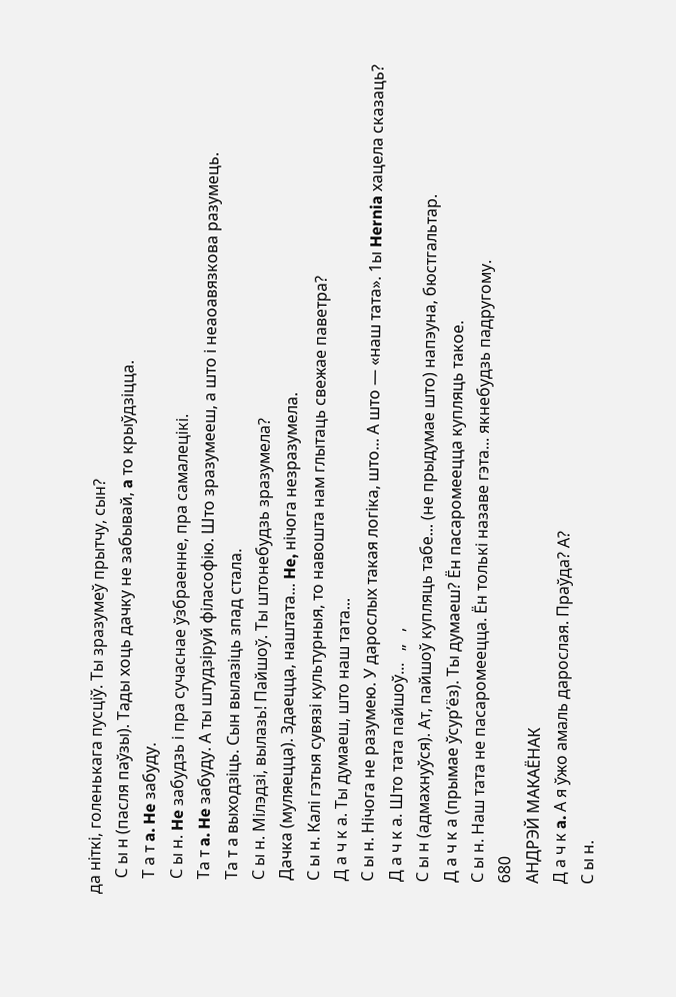да ніткі, голенькага пусціў. Ты зразумеў прытчу, сын?
    С ы н (пасля паўзы). Тады хоць дачку не забывай, a то крыўдзіцца.
    Т а т a. He забуду.
    С ы н. He забудзь і пра сучаснае ўзбраенне, пра самалецікі.
    Та т a. He забуду. А ты штудзіруй філасофію. Што зразумееш, а што і неаоавязкова разумець.
    Та т а выходзіць. Сын вылазіць зпад стала.
    С ы н. Мілэдзі, вылазь! Пайшоў. Ты штонебудзь зразумела?
    Дачка (муляецца). Здаецца, наштата... He, нічога незразумела.
    С ы н. Калі гэтыя сувязі культурныя, то навошта нам глытаць свежае паветра?
    Д а ч к а. Ты думаеш, што наш тата...
    С ы н. Нічога не разумею. У дарослых такая логіка, што... А што — «наш тата». 1ы Hernia хацела сказаць?
    Д а ч к а. Што тата пайшоў...   „   ,
    С ы н (адмахнуўся). Ат, пайшоў купляць табе... (не прыдумае што) напэуна, бюстгальтар.
    Д а ч к а (прымае ўсур’ёз). Ты думаеш? Ён пасаромеецца купляць такое.
    С ы н. Наш тата не пасаромеецца. Ён толькі назаве гэта... якнебудзь падругому.
    680
    АНДРЭЙ МАКАЁНАК
    Д а ч к a. А я ўжо амаль дарослая. Праўда? А?
    С ы н.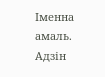Іменна  амаль. Адзін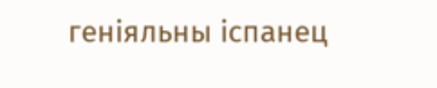геніяльны іспанец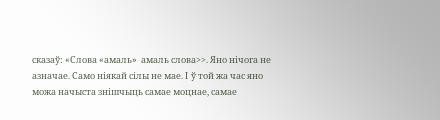сказаў: «Слова «амаль»  амаль слова>>. Яно нічога не азначае. Само ніякай сілы не мае. I ў той жа час яно можа начыста знішчыць самае моцнае, самае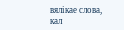вялікае слова, кал